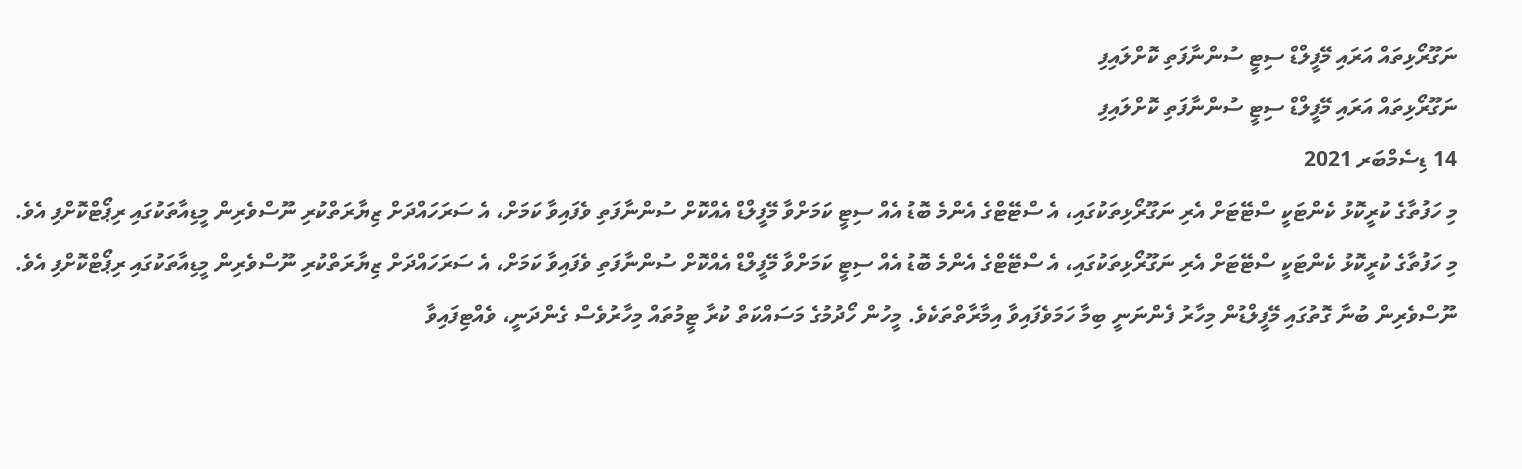ނަގޫރޯޅިތައް އަރައި މޭފީލްޑް ސިޓީ ސުންނާފަތި ކޮށްލައިފި
ނަގޫރޯޅިތައް އަރައި މޭފީލްޑް ސިޓީ ސުންނާފަތި ކޮށްލައިފި
14 ޑިސެމްބަރ 2021
މި ހަފުތާގެ ކުރީކޮޅު ކެންޓަކީ ސްޓޭޓަށް އެރި ނަގޫރޯޅިތަކުގައި، އެ ސްޓޭޓްގެ އެންމެ ބޮޑު އެއް ސިޓީ ކަމަށްވާ މޭފީލްޑް އެއްކޮށް ސުންނާފަތި ވެފައިވާ ކަމަށް، އެ ސަރަހައްދަށް ޒިޔާރަތްކުރި ނޫސްވެރިން މީޑިއާތަކުގައި ރިޕޯޓްކޮށްފި އެވެ.
މި ހަފުތާގެ ކުރީކޮޅު ކެންޓަކީ ސްޓޭޓަށް އެރި ނަގޫރޯޅިތަކުގައި، އެ ސްޓޭޓްގެ އެންމެ ބޮޑު އެއް ސިޓީ ކަމަށްވާ މޭފީލްޑް އެއްކޮށް ސުންނާފަތި ވެފައިވާ ކަމަށް، އެ ސަރަހައްދަށް ޒިޔާރަތްކުރި ނޫސްވެރިން މީޑިއާތަކުގައި ރިޕޯޓްކޮށްފި އެވެ.
ނޫސްވެރިން ބުނާ ގޮތުގައި މޭފީލްޑުން މިހާރު ފެންނަނީ ބިމާ ހަމަވެފައިވާ އިމާރާތްތަކެވެ. މީހުން ހޯދުމުގެ މަސައްކަތް ކުރާ ޓީމުތައް މިހާރުވެސް ގެންދަނީ، ވެއްޓިފައިވާ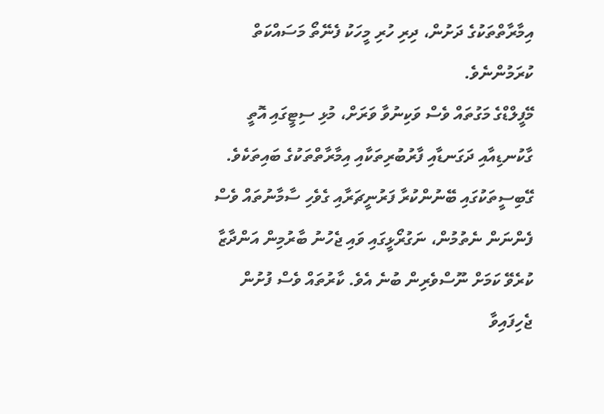އިމާރާތްތަކުގެ ދަށުން، ދިރި ހުރި މީހަކު ފެނޭތޯ މަސައްކަތް ކުރަމުންނެވެ.
މޭފީލްޑްގެ މަގުތައް ވެސް ވަކިނުވާ ވަރަށް، މުޅި ސިޓީގައި އޮތީ ގާކުނޑިއާއި ދަގަނޑާއި ފާރުބުރިތަކާއި އިމާރާތްތަކުގެ ބައިތަކެވެ. ގޭބިސީތަކުގައި ބޭނުންކުރާ ފަރުނީޗަރާއި ގެވެހި ސާމާނުތައް ވެސް ފެންނަން ނެތުމުން، ނަގުރޯޅީގައި ވައި ޖެހުނު ބާރުމިން އަންދާޒާ ކުރެވޭ ކަމަށް ނޫސްވެރިން ބުނެ އެވެ. ކާރުތައް ވެސް ފުށުން ޖެހިފައިވާ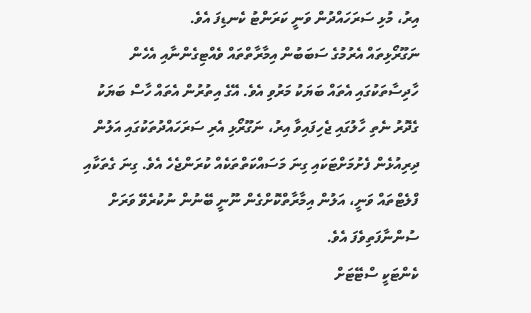އިރު، މުޅި ސަރަހައްދުން ވަނީ ކަރަންޓު ކެނޑިފަ އެވެ.
ނަގޫރޯޅިތައް އެރުމުގެ ސަބަބުން އިމާރާތްތައް ވެއްޓިގެންނާއި އެހެން ހާދިސާތަކުގައި އެތައް ބަޔަކު މަރުވި އެވެ. އޭގެ އިތުރުން އެތައް ހާސް ބަޔަކު ގެދޮރު ނެތި ހާލުގައި ޖެހިފައިވާ އިރު، ނަގޫރޯޅި އެރި ސަރަހައްދުތަކުގައި އަލުން ދިރިއުޅެން ފެށުމަށްޓަކައި ގިނަ މަސައްކަތްތަކެއް ކުރަންޖެހެ އެވެ. ގިނަ ގެތަކާއި ފްލެޓްތައް ވަނީ، އަލުން އިމާރާތްކޮށްގެން ނޫނީ ބޭނުން ނުކުރެވޭ ވަރަށް ސުންނާފަތިވެފަ އެވެ.
ކެންޓަކީ ސްޓޭޓަށް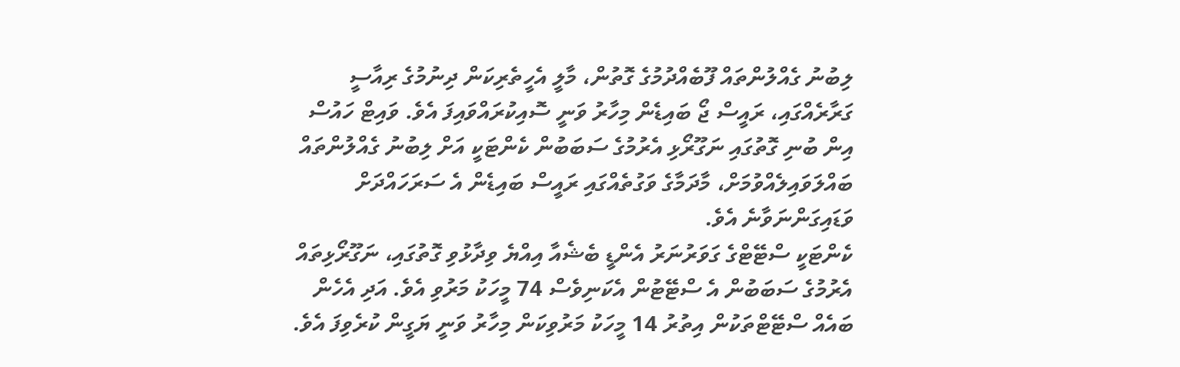ލިބުނު ގެއްލުންތައް ފޫބެއްދުމުގެ ގޮތުން، މާލީ އެހީތެރިކަން ދިނުމުގެ ރިއާސީ ގަރާރެއްގައި، ރައީސް ޖޯ ބައިޑެން މިހާރު ވަނީ ސޮއިކުރައްވައިފަ އެވެ. ވައިޓް ހައުސް އިން ބުނި ގޮތުގައި ނަގޫރޯޅި އެރުމުގެ ސަބަބުން ކެންޓަކީ އަށް ލިބުނު ގެއްލުންތައް ބައްލަވައިލެއްވުމަށް، މާދަމާގެ ވަގުތެއްގައި ރައީސް ބައިޑެން އެ ސަރަހައްދަށް ވަޑައިގަންނަވާނެ އެވެ.
ކެންޓަކީ ސްޓޭޓްގެ ގަވަރުނަރު އެންޑީ ބެޝެއާ އިއްޔެ ވިދާޅުވި ގޮތުގައި، ނަގޫރޯޅިތައް އެރުމުގެ ސަބަބުން އެ ސްޓޭޓުން އެކަނިވެސް 74 މީހަކު މަރުވި އެވެ. އަދި އެހެން ބައެއް ސްޓޭޓްތަކުން އިތުރު 14 މީހަކު މަރުވިކަން މިހާރު ވަނީ ޔަގީން ކުރެވިފަ އެވެ.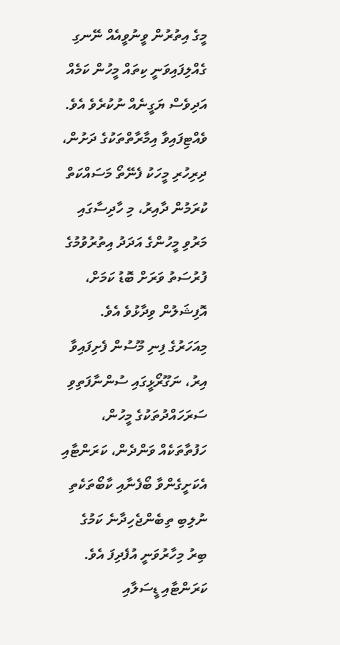މީގެ އިތުރުން ވީނުވީއެއް ނޭނގި ގެއްލިފައިވަނީ ކިތައް މީހުން ކަމެއް އަދިވެސް ޔަގީނެއް ނުކުރެވެ އެވެ.
ވެއްޓިފައިވާ އިމާރާތްތަކުގެ ދަށުން، ދިރިހުރި މީހަކު ފެނޭތޯ މަސައްކަތް ކުރަމުން ދާއިރު، މި ހާދިސާގައި މަރުވި މީހުންގެ އަދަދު އިތުރުވުމުގެ ފުރުސަތު ވަރަށް ބޮޑު ކަމަށް، އޮފިޝަލުން ވިދާޅުވެ އެވެ.
މިއަހަރުގެ ފިނި މޫސުން ފެށިފައިވާ އިރު، ނަގޫރޯޅީގައި ސުންނާފަތިވި ސަރަހައްދުތަކުގެ މީހުން، ހަފުތާތަކެއް ވަންދެން، ކަރަންޓާއި އެކަށީގެންވާ ބޯފެނާއި ކާބޯތަކެތި ނުލިބި ތިބެންޖެހިދާނެ ކަމުގެ ބިރު މިހާރުވަނީ އުފެދިފަ އެވެ. ކަރަންޓާއި ޑީސަލާއި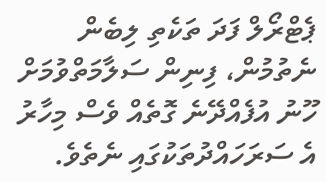ޕެޓްރޯލް ފަދަ ތަކެތި ލިބެން ނެތުމުން، ފިނިން ސަލާމަތްވުމަށް ހޫނު އުފެއްދޭނެ ގޮތެއް ވެސް މިހާރު އެ ސަރަހައްދުތަކުގައި ނެތެވެ.